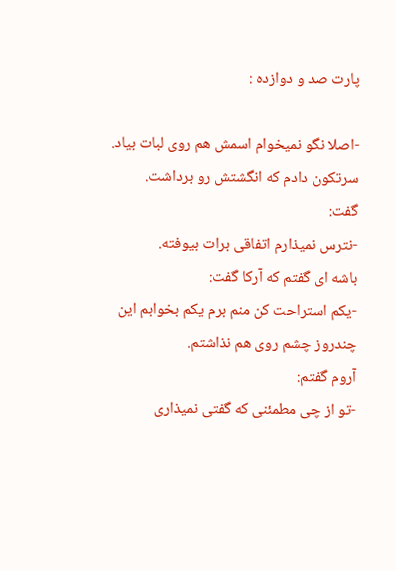پارت صد و دوازده :

-اصلا نگو نمیخوام اسمش هم روی لبات بیاد.
سرتکون دادم که انگشتش رو برداشت.
گفت:
-نترس نمیذارم اتفاقی برات بیوفته.
باشه ای گفتم که آرکا گفت:
-یکم استراحت کن منم برم یکم بخوابم این چندروز چشم روی هم نذاشتم.
آروم گفتم:
-تو از چی مطمئنی که گفتی نمیذاری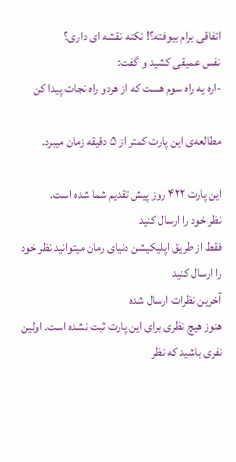اتفاقی برام بیوفته؟! نکنه نقشه ای داری؟
نفس عمیقی کشید و گفت:
-اره یه راه سوم هست که از هردو راه نجات پیدا کن

مطالعه‌ی این پارت کمتر از ۵ دقیقه زمان میبرد.

این پارت ۴۲۲ روز پیش تقدیم شما شده است.
نظر خود را ارسال کنید
فقط از طریق اپلیکیشن دنیای رمان میتوانید نظر خود را ارسال کنید
آخرین نظرات ارسال شده
هنوز هیچ نظری برای این پارت ثبت نشده است. اولین نفری باشید که نظر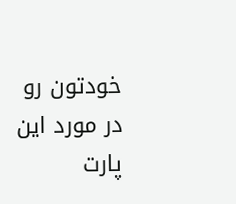خودتون رو در مورد این پارت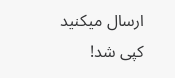ارسال میکنید
کپی شد!